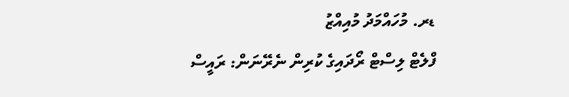ޑރ. މުހައްމަދު މުއިއްޒު
ފްލެޓް ލިސްޓް ރޯދައިގެ ކުރިން ނެރޭނަން: ރައީސް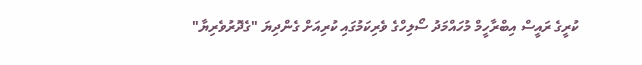ކުރީގެ ރައީސް އިބްރާހީމް މުހައްމަދު ސޯލިހްގެ ވެރިކަމުގައި ކުރިއަށް ގެންދިޔަ "ގެދޮރުވެރިޔާ"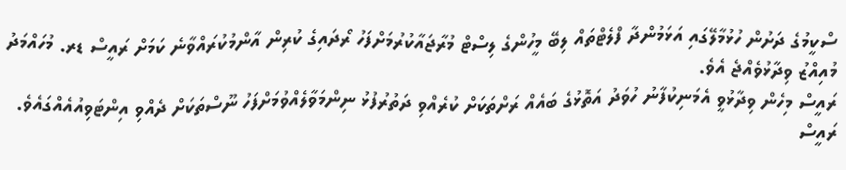ސްކީމުގެ ދަށުން ހުޅުމާލޭގައި އަޅަމުންދާ ފްލެޓްތައް ލިބޭ މީހުންގެ ލިސްޓް މުރާޖައާކުރުމަށްފަހު ރޯދައިގެ ކުރިން އާންމުކުރައްވާނެ ކަމަށް ރައީސް ޑރ. މުހައްމަދު މުއިއްޒު ވިދާޅުވެއްޖެ އެވެ.
ރައީސް މިހެން ވިދާޅުވީ އެމަނިކުފާނު ހުވަދު އަތޮޅުގެ ބައެއް ރަށްތަކަށް ކުރެއްވި ދަތުރުފުޅު ނިންމަވާލެއްވުމަށްފަހު ނޫސްތަކަށް ދެއްވި އިންޓަވިއުއެއްގައެވެ.
ރައީސް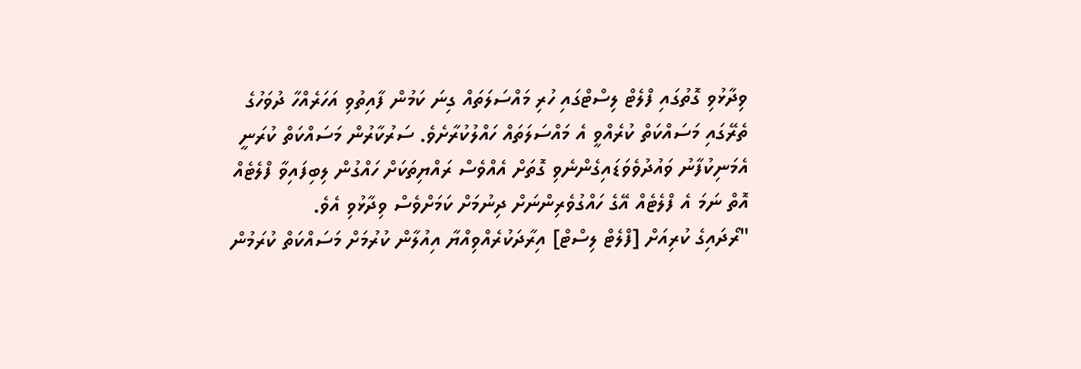ވިދާޅުވި ގޮތުގައި ފްލެޓް ލިސްޓްގައި ހުރި މައްސަލަތައް ގިނަ ކަމުން ފާއިތުވި އަހަރެއްހާ ދުވަހުގެ ތެރޭގައި މަސައްކަތް ކުރެއްވީ އެ މައްސަލަތައް ހައްލުކުރާށެވެ. ސަރުކާރުން މަސައްކަތް ކުރަނީ އެމަނިކުފާނު ވައުދުވެވަޑައިގެންނެވި ގޮތަށް އެއްވެސް ރައްޔިތަކަށް ހައްގުން ލިބިފައިވާ ފްލެޓެއް އޮތް ނަމަ އެ ފްލެޓެއް އޭގެ ހައްގުވެރިންނަށް ދިނުމަށް ކަމަށްވެސް ވިދާޅުވި އެވެ.
"ރޯދައިގެ ކުރިއަށް [ފްލެޓް ލިސްޓް] އިރާދަކުރެއްވިއްޔާ އިއުލާން ކުރުމަށް މަސައްކަތް ކުރަމުން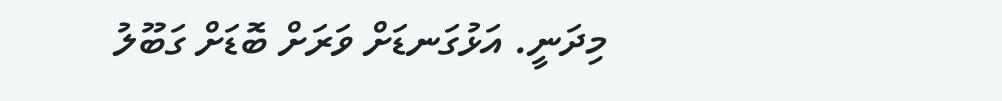މިދަނީ. އަޅުގަނޑަށް ވަރަށް ބޮޑަށް ގަބޫލު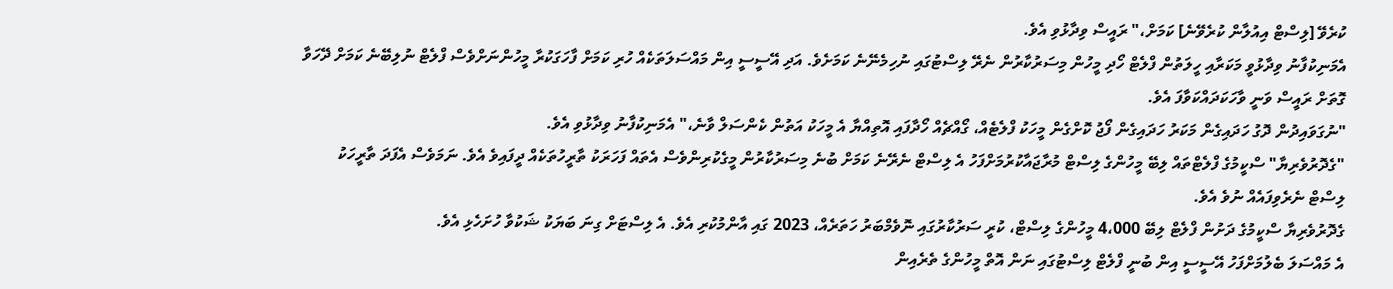ކުރެވޭ [ލިސްޓް އިއުލާން ކުރެވޭނެ] ކަމަށް،" ރައީސް ވިދާޅުވި އެވެ.
އެމަނިކުފާނު ވިދާޅުވީ މަކަރާއި ހީލަތުން ފްލެޓް ހޯދި މީހުން މިސަރުކާރުން ނެރޭ ލިސްޓުގައި ނުހިމެނޭނެ ކަމަށެވެ. އަދި އޭސީސީ އިން މައްސަލަތަކެއް ހުރި ކަމަށް ފާހަގަކުރާ މީހުންނަށްވެސް ފްލެޓް ނުލިބޭނެ ކަމަށް ދޭހަވާ ގޮތަށް ރައީސް ވަނީ ވާހަކަދައްކަވާފަ އެވެ.
"ނުގަވައިދުން ދޮގު ހަދައިގެން މަކަރު ހަދައިގެން ފޯޖު ކޮށްގެން މީހަކު ފްލެޓެއް، ގޯއްޗެއް ހޯދާފައި އޮތިއްޔާ އެ މީހަކު އަތުން ކެންސަލް ވާނެ،" އެމަނިކުފާނު ވިދާޅުވި އެވެ.
"ގެދޮރުވެރިޔާ" ސްކީމުގެ ފްލެޓްތައް ލިބޭ މީހުންގެ ލިސްޓް މުރާޖައާކުރުމަށްފަހު އެ ލިސްޓް ނެރޭނެ ކަމަށް ބުނެ މިސަރުކާރުން މީގެކުރިންވެސް އެތައް ފަހަރަކު ތާރީހުތަކެއް ދީފައިވެ އެވެ. ނަމަވެސް އެފަދަ ތާރީހަކު ލިސްޓް ނެރެވިފައެއް ނުވެ އެވެ.
ގެދޮރުވެރިޔާ ސްކީމުގެ ދަށުން ފްލެޓް ލިބޭ 4،000 މީހުންގެ ލިސްޓް، ކުރީ ސަރުކާރުގައި ނޮވެމްބަރު ހަތަރެއް، 2023 ގައި އާންމުކުރި އެވެ. އެ ލިސްޓަށް ގިނަ ބަޔަކު ޝަކުވާ ހުށަހެޅި އެވެ.
އެ މައްސަލަ ބެލުމަށްފަހު އޭސީސީ އިން ބުނީ ފްލެޓް ލިސްޓުގައި ނަން އޮތް މީހުންގެ ތެރެއިން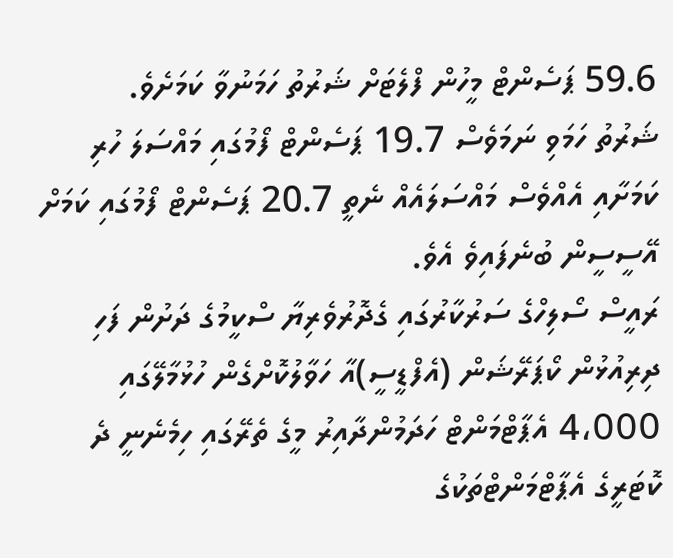59.6 ޕަސެންޓް މީހުން ފްލެޓަށް ޝަރުތު ހަމަނުވާ ކަމަށެވެ.
ޝަރުތު ހަމަވި ނަމަވެސް 19.7 ޕަސެންޓް ފޯމުގައި މައްސަލަ ހުރި ކަމަށާއި އެއްވެސް މައްސަލައެއް ނެތީ 20.7 ޕަސެންޓް ފޯމުގައި ކަމަށް އޭސީސީން ބުނެފައިވެ އެވެ.
ރައީސް ސޯލިހްގެ ސަރުކާރުގައި ގެދޮރުވެރިޔާ ސްކީމުގެ ދަށުން ފަހި ދިރިއުޅުން ކޯޕަރޭޝަން (އެފްޑީސީ)އާ ހަވާލުކޮށްގެން ހުޅުމާލޭގައި 4،000 އެޕާޓްމަންޓް ހަދަމުންދާއިރު މީގެ ތެރޭގައި ހިމެނެނީ ދެ ކޮޓަރީގެ އެޕާޓްމަންޓްތަކުގެ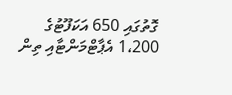ގޮތުގައި 650 އަކަފޫޓުގެ 1،200 އެޕާޓްމަންޓާއި ތިން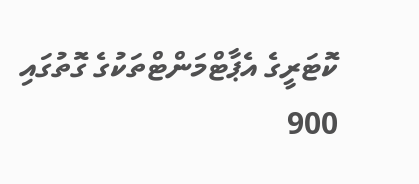ކޮޓަރީގެ އެޕާޓްމަންޓްތަކުގެ ގޮތުގައި 900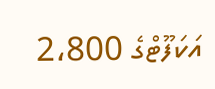އަކަފޫޓްގެ 2،800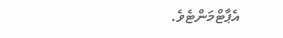އެޕާޓްމަންޓެވެ.